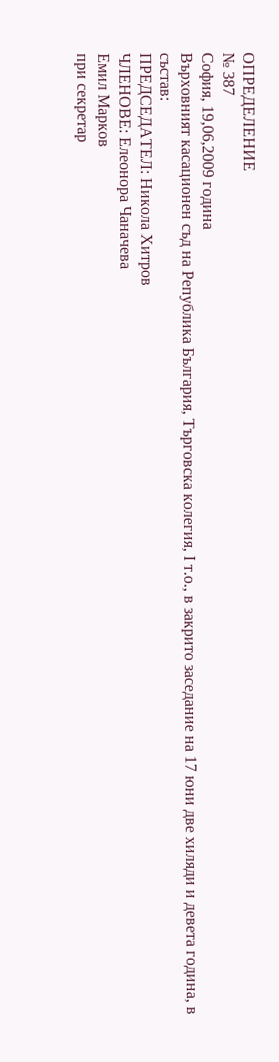ОПРЕДЕЛЕНИЕ
№ 387
София, 19,06,2009 година
Върховният касационен съд на Република България, Търговска колегия, І т.о., в закрито заседание на 17 юни две хиляди и девета година, в състав:
ПРЕДСЕДАТЕЛ: Никола Хитров
ЧЛЕНОВЕ: Елеонора Чаначева
Емил Марков
при секретар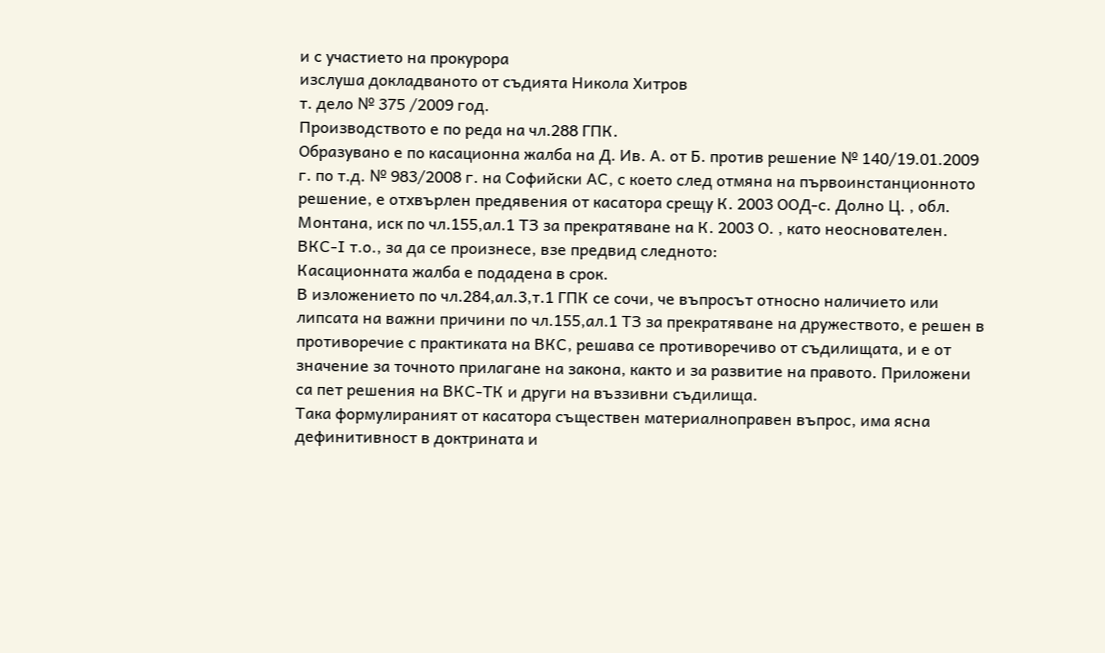и с участието на прокурора
изслуша докладваното от съдията Никола Хитров
т. дело № 375 /2009 год.
Производството е по реда на чл.288 ГПК.
Образувано е по касационна жалба на Д. Ив. А. от Б. против решение № 140/19.01.2009 г. по т.д. № 983/2008 г. на Софийски АС, с което след отмяна на първоинстанционното решение, е отхвърлен предявения от касатора срещу К. 2003 ООД-с. Долно Ц. , обл. Монтана, иск по чл.155,ал.1 ТЗ за прекратяване на К. 2003 О. , като неоснователен.
ВКС-І т.о., за да се произнесе, взе предвид следното:
Касационната жалба е подадена в срок.
В изложението по чл.284,ал.3,т.1 ГПК се сочи, че въпросът относно наличието или липсата на важни причини по чл.155,ал.1 ТЗ за прекратяване на дружеството, е решен в противоречие с практиката на ВКС, решава се противоречиво от съдилищата, и е от значение за точното прилагане на закона, както и за развитие на правото. Приложени са пет решения на ВКС-ТК и други на въззивни съдилища.
Така формулираният от касатора съществен материалноправен въпрос, има ясна дефинитивност в доктрината и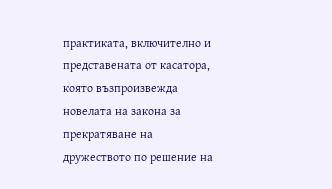практиката, включително и представената от касатора, която възпроизвежда новелата на закона за прекратяване на дружеството по решение на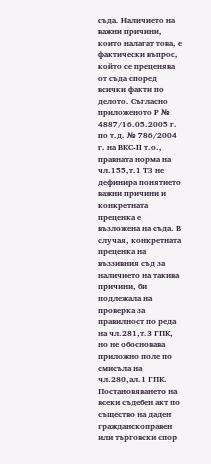съда. Наличието на важни причини, които налагат това, е фактически въпрос, който се преценява от съда според всички факти по делото. Съгласно приложеното Р № 4887/16.05.2005 г. по т.д. № 786/2004 г. на ВКС-ІІ т.о., правната норма на чл.155,т.1 ТЗ не дефинира понятието важни причини и конкретната преценка е възложена на съда. В случая, конкретната преценка на въззивния съд за наличието на такива причини, би подлежала на проверка за правилност по реда на чл.281,т.3 ГПК, но не обосновава приложно поле по смисъла на чл.280,ал.1 ГПК.
Постановяването на всеки съдебен акт по същество на даден гражданскоправен или търговски спор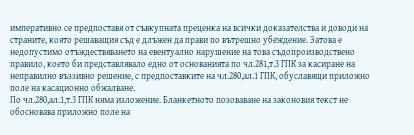императивно се предпоставя от съвкупната преценка на всички доказателства и доводи на страните, която решаващия съд е длъжен да прави по вътрешно убеждение. Затова е недопустимо отъждествяването на евентуално нарушение на това съдопроизводствено правило, което би представлявало едно от основанията по чл.281,т.3 ГПК за касиране на неправилно въззивно решение, с предпоставките на чл.280,ал.1 ГПК, обуславящи приложно поле на касационно обжалване.
По чл.280,ал.1,т.3 ГПК няма изложение. Бланкетното позоваване на законовия текст не обосновава приложно поле на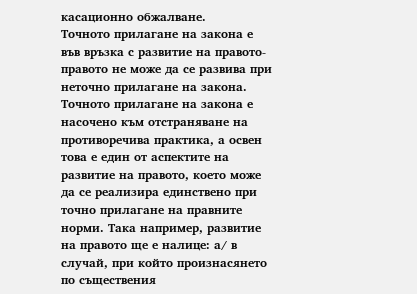касационно обжалване.
Точното прилагане на закона е във връзка с развитие на правото-правото не може да се развива при неточно прилагане на закона. Точното прилагане на закона е насочено към отстраняване на противоречива практика, а освен това е един от аспектите на развитие на правото, което може да се реализира единствено при точно прилагане на правните норми. Така например, развитие на правото ще е налице: а/ в случай, при който произнасянето по съществения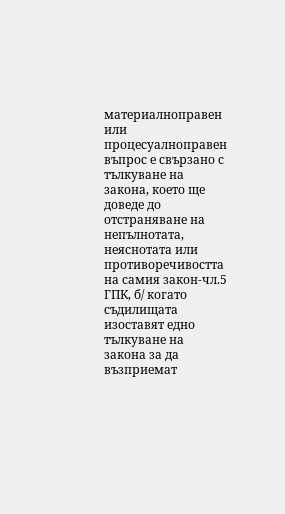материалноправен или процесуалноправен въпрос е свързано с тълкуване на закона, което ще доведе до отстраняване на непълнотата, неяснотата или противоречивостта на самия закон-чл.5 ГПК, б/ когато съдилищата изоставят едно тълкуване на закона за да възприемат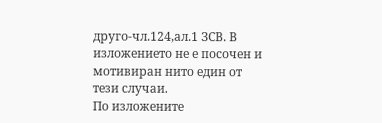друго-чл.124,ал.1 ЗСВ. В изложението не е посочен и мотивиран нито един от тези случаи.
По изложените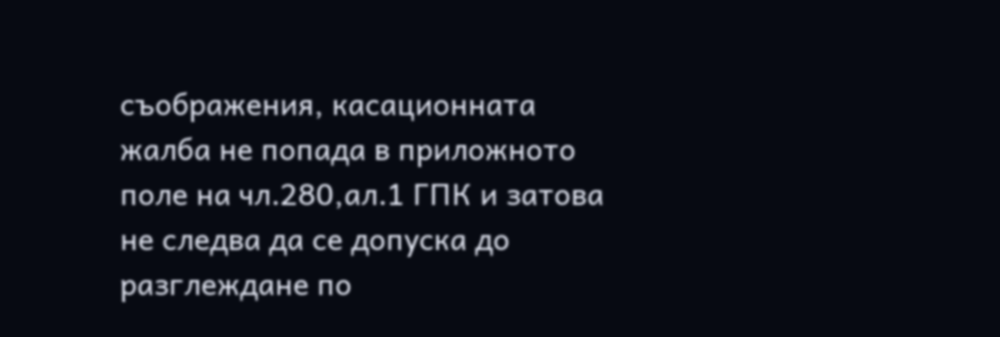съображения, касационната жалба не попада в приложното поле на чл.280,ал.1 ГПК и затова не следва да се допуска до разглеждане по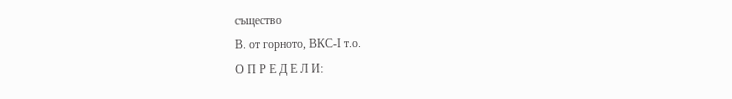същество
В. от горното, ВКС-І т.о.
О П Р Е Д Е Л И: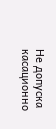Не допуска касационно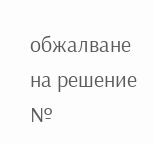обжалване на решение №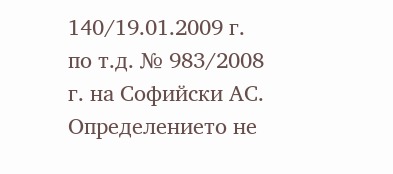140/19.01.2009 г. по т.д. № 983/2008 г. на Софийски АС.
Определението не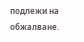подлежи на обжалване.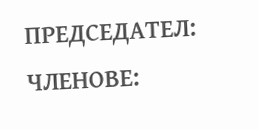ПРЕДСЕДАТЕЛ:
ЧЛЕНОВЕ: